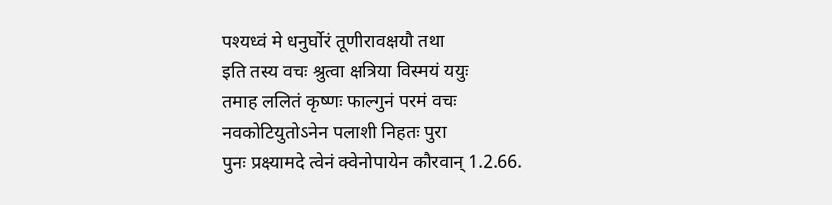पश्यध्वं मे धनुर्घोरं तूणीरावक्षयौ तथा
इति तस्य वचः श्रुत्वा क्षत्रिया विस्मयं ययुः
तमाह ललितं कृष्णः फाल्गुनं परमं वचः
नवकोटियुतोऽनेन पलाशी निहतः पुरा
पुनः प्रक्ष्यामदे त्वेनं क्वेनोपायेन कौरवान् 1.2.66.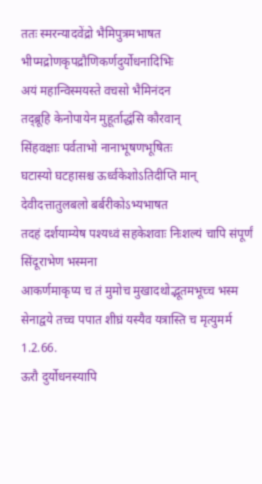ततः स्मरन्यादवेंद्रो भैमिपुत्रमभाषत
भीप्मद्रोणकृपद्रौणिकर्णदुर्योधनादिभिः
अयं महान्विस्मयस्ते वचसो भैमिनंदन
तद्ब्रूहि केनोपायेन मुहूर्ताद्धंसि कौरवान्
सिंहवक्षाः पर्वताभो नानाभूषणभूषितः
घटास्यो घटहासश्च ऊर्ध्वकेशोऽतिदीप्ति मान्
देवीदत्तातुलबलो बर्बरीकोऽभ्यभाषत
तदहं दर्शयाम्येष पश्यध्वं सहकेशवाः निःशल्यं चापि संपूर्णं सिंदूराभेण भस्मना
आकर्णमाकृप्य च तं मुमोच मुखादथोद्भूतमभूच्च भस्म
सेनाद्वये तच्च पपात शीघ्रं यस्यैव यत्रास्ति च मृत्युमर्म 1.2.66.
ऊरौ दुर्योधनस्यापि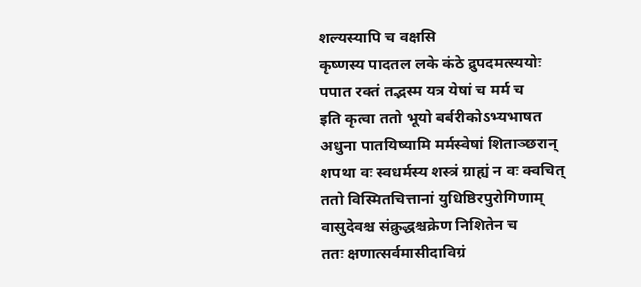शल्यस्यापि च वक्षसि
कृष्णस्य पादतल लके कंठे द्रुपदमत्स्ययोः
पपात रक्तं तद्भस्म यत्र येषां च मर्म च
इति कृत्वा ततो भूयो बर्बरीकोऽभ्यभाषत
अधुना पातयिष्यामि मर्मस्वेषां शिताञ्छरान्
शपथा वः स्वधर्मस्य शस्त्रं ग्राह्यं न वः क्वचित्
ततो विस्मितचित्तानां युधिष्ठिरपुरोगिणाम्
वासुदेवश्च संक्रुद्धश्चक्रेण निशितेन च
ततः क्षणात्सर्वमासीदाविग्रं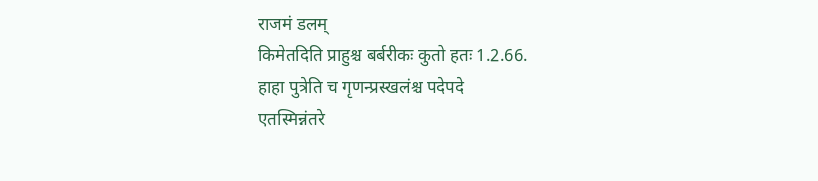राजमं डलम्
किमेतदिति प्राहुश्च बर्बरीकः कुतो हतः 1.2.66.
हाहा पुत्रेति च गृणन्प्रस्खलंश्च पदेपदे
एतस्मिन्नंतरे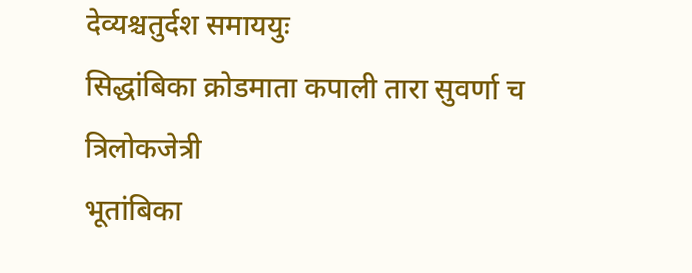देव्यश्चतुर्दश समाययुः
सिद्धांबिका क्रोडमाता कपाली तारा सुवर्णा च त्रिलोकजेत्री
भूतांबिका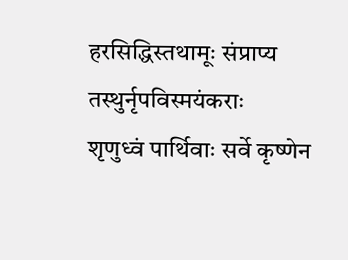हरसिद्धिस्तथामूः संप्राप्य तस्थुर्नृपविस्मयंकराः
शृणुध्वं पार्थिवाः सर्वे कृष्णेन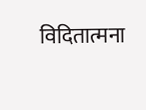विदितात्मना